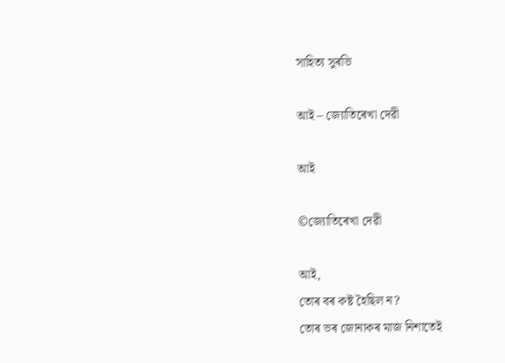সাহিত্য সুৰভি

আই – জ্যোতিৰেখা দেৱী

আই

©জ্যোতিৰেখা দেৱী

আই,
তোৰ বৰ কষ্ট হৈছিল ন?
তোৰ ভৰ জোনাকৰ মাজ নিশাতেই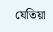যেতিয়া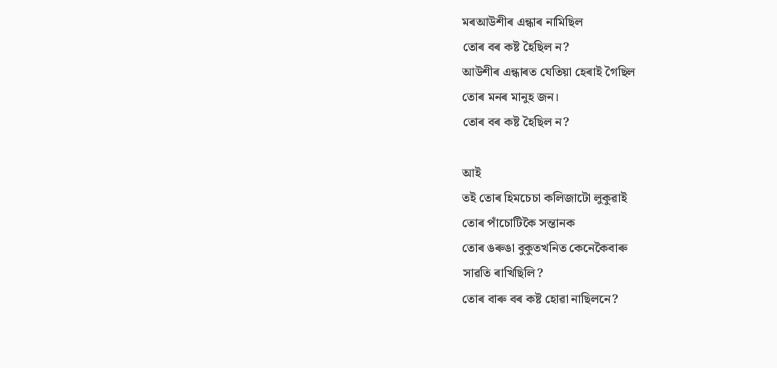মৰআউশীৰ এন্ধাৰ নামিছিল
তোৰ বৰ কষ্ট হৈছিল ন?
আউশীৰ এন্ধাৰত যেতিয়া হেৰাই গৈছিল
তোৰ মনৰ মানুহ জন।
তোৰ বৰ কষ্ট হৈছিল ন?

আই
তই তোৰ হিমচেচা কলিজাটো লুকুৱাই
তোৰ পাঁচোটিকৈ সন্তানক
তোৰ ঙৰুঙা বুকুতখনিত কেনেকৈবাৰু
সাৱতি ৰাখিছিলি?
তোৰ বাৰু বৰ কষ্ট হোৱা নাছিলনে?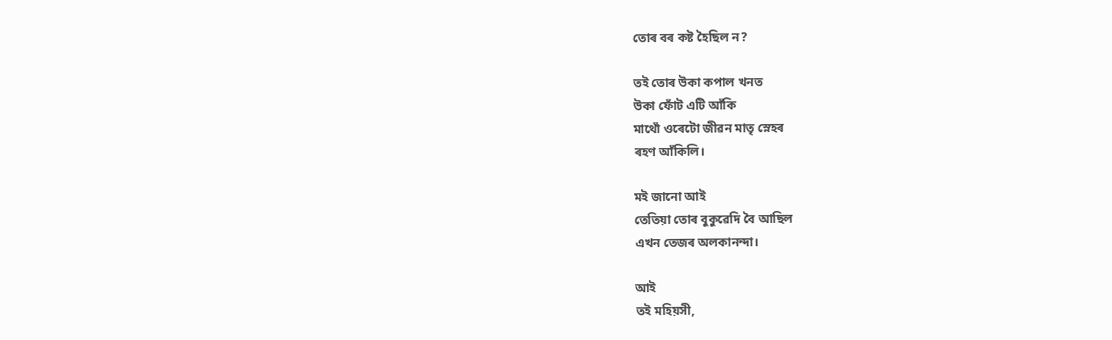তোৰ বৰ কষ্ট হৈছিল ন?

তই তোৰ উকা কপাল খনত
উকা ফোঁট এটি আঁকি
মাথোঁ ওৰেটো জীৱন মাতৃ স্নেহৰ
ৰহণ আঁকিলি।

মই জানো আই
তেতিয়া তোৰ বুকুৱেদি বৈ আছিল
এখন তেজৰ অলকানন্দা।

আই
তই মহিয়সী,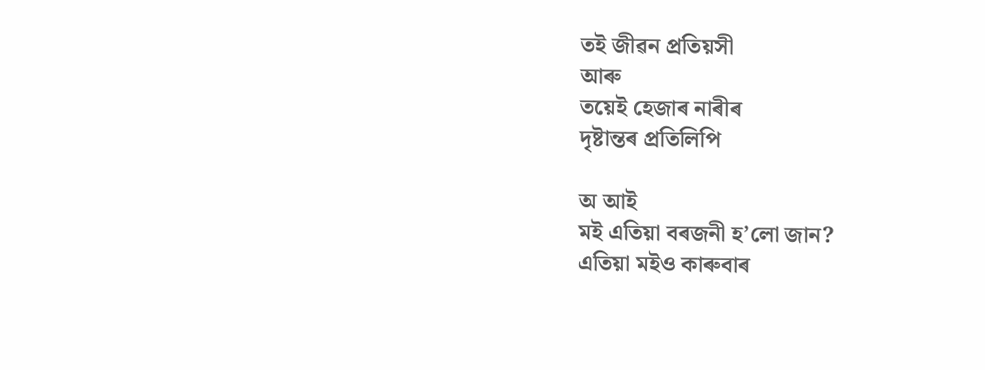তই জীৱন প্ৰতিয়সী
আৰু
তয়েই হেজাৰ নাৰীৰ
দৃষ্টান্তৰ প্ৰতিলিপি

অ আই
মই এতিয়া বৰজনী হ’লো জান?
এতিয়া মইও কাৰুবাৰ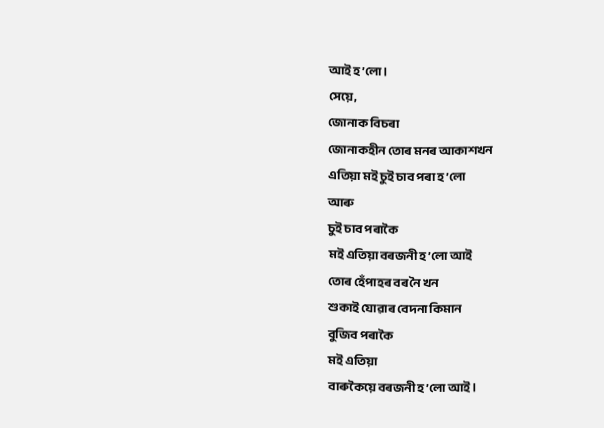আই হ’লো।
সেয়ে,
জোনাক বিচৰা
জোনাকহীন তোৰ মনৰ আকাশখন
এতিয়া মই চুই চাব পৰা হ’লো
আৰু
চুই চাব পৰাকৈ
মই এতিয়া বৰজনী হ’লো আই
তোৰ হেঁপাহৰ বৰ নৈ খন
শুকাই যোৱাৰ বেদনা কিমান
বুজিব পৰাকৈ
মই এতিয়া
বাৰুকৈয়ে বৰজনী হ’লো আই।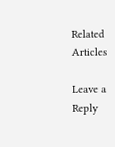Related Articles

Leave a Reply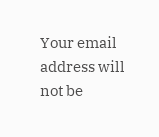Your email address will not be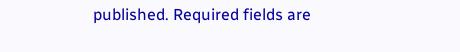published. Required fields are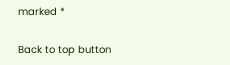marked *

Back to top button